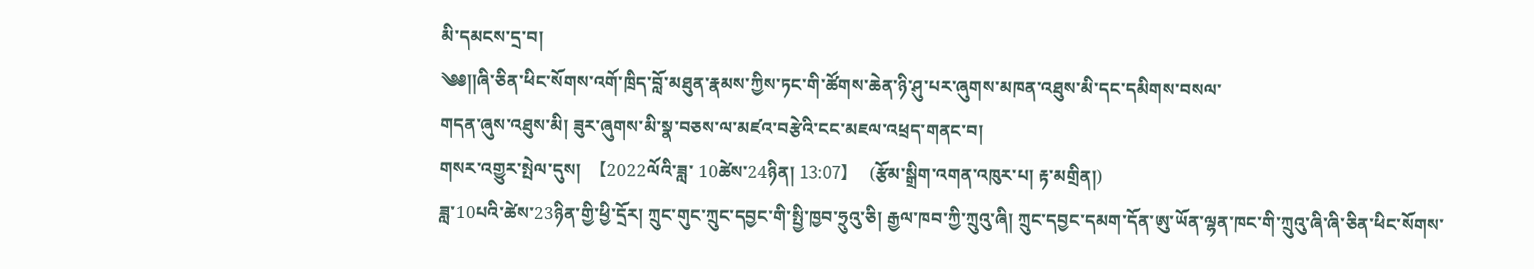མི་དམངས་དྲ་བ།
༄༅།།ཞི་ཅིན་ཕིང་སོགས་འགོ་ཁྲིད་བློ་མཐུན་རྣམས་ཀྱིས་ཏང་གི་ཚོགས་ཆེན་ཉི་ཤུ་པར་ཞུགས་མཁན་འཐུས་མི་དང་དམིགས་བསལ་
གདན་ཞུས་འཐུས་མི། ཟུར་ཞུགས་མི་སྣ་བཅས་ལ་མཛའ་བརྩེའི་ངང་མཇལ་འཕྲད་གནང་བ།
གསར་འགྱུར་སྤེལ་དུས།  【2022ལོའི་ཟླ་ 10ཚེས་24ཉིན། 13:07】   (རྩོམ་སྒྲིག་འགན་འཁུར་པ། རྟ་མགྲིན།)
ཟླ་10པའི་ཚེས་23ཉིན་གྱི་ཕྱི་དྲོར། ཀྲུང་གུང་ཀྲུང་དབྱང་གི་སྤྱི་ཁྱབ་ཧྲུའུ་ཅི། རྒྱལ་ཁབ་ཀྱི་ཀྲུའུ་ཞི། ཀྲུང་དབྱང་དམག་དོན་ཨུ་ཡོན་ལྷན་ཁང་གི་ཀྲུའུ་ཞི་ཞི་ཅིན་ཕིང་སོགས་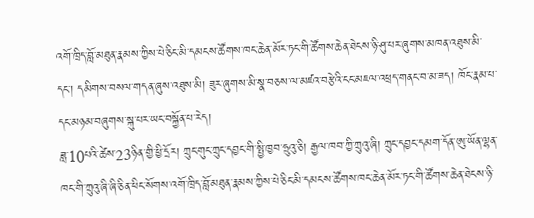འགོ་ཁྲིད་བློ་མཐུན་རྣམས་ཀྱིས་པེ་ཅིང་མི་དམངས་ཚོགས་ཁང་ཆེན་མོར་ཏང་གི་ཚོགས་ཆེན་ཐེངས་ཉི་ཤུ་པར་ཞུགས་མཁན་འཐུས་མི་དང་། དམིགས་བསལ་གདན་ཞུས་འཐུས་མི། ཟུར་ཞུགས་མི་སྣ་བཅས་ལ་མཛའ་བརྩེའི་ངང་མཇལ་འཕྲད་གནང་བ་མ་ཟད། ཁོང་རྣམ་པ་དང་མཉམ་བཞུགས་སྐུ་པར་ཡང་བསྐྱོན་པ་རེད།
ཟླ་10པའི་ཚེས་23ཉིན་གྱི་ཕྱི་དྲོར། ཀྲུང་གུང་ཀྲུང་དབྱང་གི་སྤྱི་ཁྱབ་ཧྲུའུ་ཅི། རྒྱལ་ཁབ་ཀྱི་ཀྲུའུ་ཞི། ཀྲུང་དབྱང་དམག་དོན་ཨུ་ཡོན་ལྷན་ཁང་གི་ཀྲུའུ་ཞི་ཞི་ཅིན་ཕིང་སོགས་འགོ་ཁྲིད་བློ་མཐུན་རྣམས་ཀྱིས་པེ་ཅིང་མི་དམངས་ཚོགས་ཁང་ཆེན་མོར་ཏང་གི་ཚོགས་ཆེན་ཐེངས་ཉི་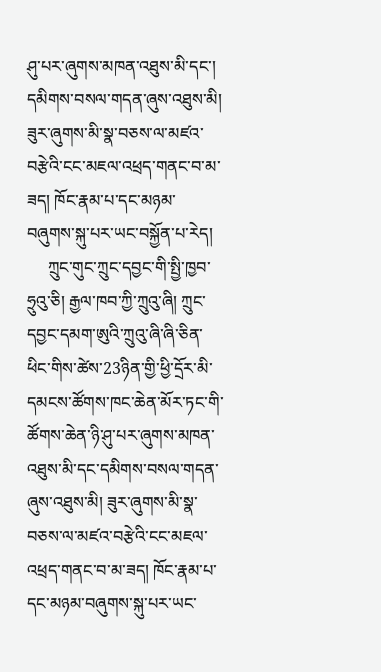ཤུ་པར་ཞུགས་མཁན་འཐུས་མི་དང་། དམིགས་བསལ་གདན་ཞུས་འཐུས་མི། ཟུར་ཞུགས་མི་སྣ་བཅས་ལ་མཛའ་བརྩེའི་ངང་མཇལ་འཕྲད་གནང་བ་མ་ཟད། ཁོང་རྣམ་པ་དང་མཉམ་བཞུགས་སྐུ་པར་ཡང་བསྐྱོན་པ་རེད།
     ཀྲུང་གུང་ཀྲུང་དབྱང་གི་སྤྱི་ཁྱབ་ཧྲུའུ་ཅི། རྒྱལ་ཁབ་ཀྱི་ཀྲུའུ་ཞི། ཀྲུང་དབྱང་དམག་ཨུའི་ཀྲུའུ་ཞི་ཞི་ཅིན་ཕིང་གིས་ཚེས་23ཉིན་གྱི་ཕྱི་དྲོར་མི་དམངས་ཚོགས་ཁང་ཆེན་མོར་ཏང་གི་ཚོགས་ཆེན་ཉི་ཤུ་པར་ཞུགས་མཁན་འཐུས་མི་དང་དམིགས་བསལ་གདན་ཞུས་འཐུས་མི། ཟུར་ཞུགས་མི་སྣ་བཅས་ལ་མཛའ་བརྩེའི་ངང་མཇལ་འཕྲད་གནང་བ་མ་ཟད། ཁོང་རྣམ་པ་དང་མཉམ་བཞུགས་སྐུ་པར་ཡང་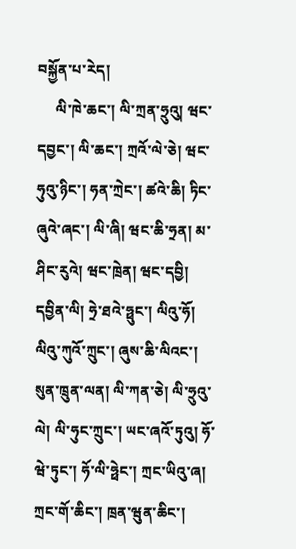བསྐྱོན་པ་རེད།
     ལི་ཁེ་ཆང་། ལི་ཀྲན་ཧྲུའུ། ཝང་དབྱང་། ལི་ཆང་། ཀྲའོ་ལེ་ཅེ། ཝང་ཧུའུ་ཉིང་། ཧན་ཀྲེང་། ཚའེ་ཆི། ཏིང་ཞུའེ་ཞང་། ལི་ཞི། ཝང་ཆི་ཧྲན། མ་ཤིང་རུའེ། ཝང་ཁྲེན། ཝང་དབྱི། དབྱིན་ལི། ཧྲེ་ཐའེ་ཧྥུང་། ལིའུ་ཧོ། ལིའུ་ཀུའོ་ཀྲུང་། ཞུས་ཆི་ལིའང་། སུན་ཁྲུན་ལན། ལི་ཀན་ཅེ། ལི་ཧྲུའུ་ལེ། ལི་ཧུང་ཀྲུང་། ཡང་ཞའོ་ཏུའུ། ཧོ་ཝེ་ཏུང་། ཧོ་ལི་ཧྥེང་། ཀྲང་ཡིའུ་ཞ། ཀྲང་གོ་ཆིང་། ཁྲན་ཝུན་ཆིང་།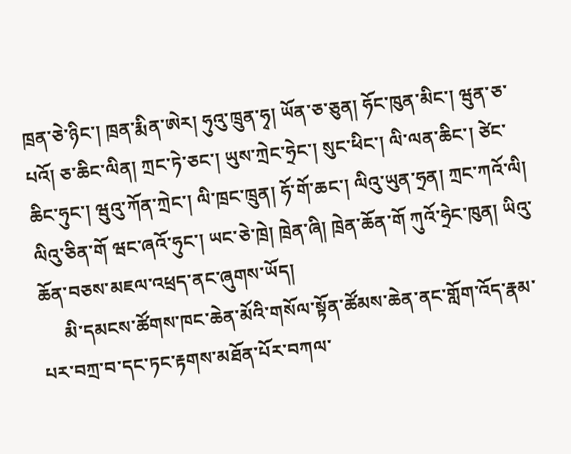ཁྲན་ཅེ་ཉིང་། ཁྲན་རྨིན་ཨེར། ཧུའུ་ཁྲུན་ཧྭ། ཡོན་ཅ་ཅུན། ཧོང་ཁུན་མིང་། ཝུན་ཅ་པའོ། ཅ་ཆིང་ལིན། ཀྲང་ཏེ་ཅང་། ཡུས་ཀྲེང་ཧྲེང་། སུང་ཕིང་། ལི་ལན་ཆིང་། ཙེང་ཆིང་ཧུང་། ཝུའུ་ཀོན་ཀྲེང་། ལི་ཁྲང་ཁྲུན། ཧོ་གོ་ཆང་། ལིའུ་ཡུན་ཧྲན། ཀྲང་ཀའོ་ལི། ལིའུ་ཅིན་གོ ཝང་ཞའོ་ཧུང་། ཡང་ཅེ་ཁྲེ། ཁྲེན་ཞི། ཁྲེན་ཆོན་གོ ཀུའོ་ཧྲེང་ཁུན། ཡིའུ་ཆོན་བཅས་མཇལ་འཕྲད་ནང་ཞུགས་ཡོད།
     མི་དམངས་ཚོགས་ཁང་ཆེན་མོའི་གསོལ་སྟོན་ཚོམས་ཆེན་ནང་གློག་འོད་རྣམ་པར་བཀྲ་བ་དང་ཏང་རྟགས་མཐོན་པོར་བཀལ་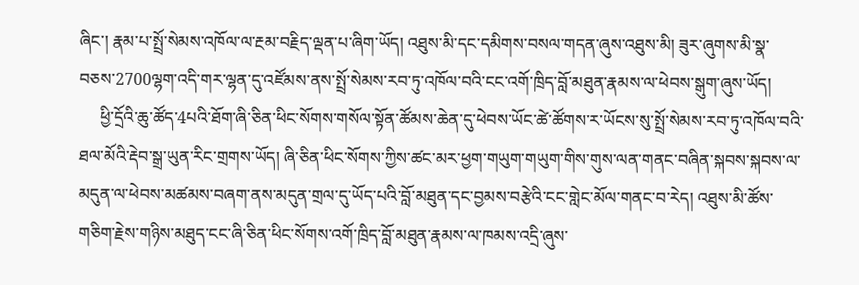ཞིང་། རྣམ་པ་སྤྲོ་སེམས་འཁོལ་ལ་རྔམ་བརྗིད་ལྡན་པ་ཞིག་ཡོད། འཐུས་མི་དང་དམིགས་བསལ་གདན་ཞུས་འཐུས་མི། ཟུར་ཞུགས་མི་སྣ་བཅས་2700ལྷག་འདི་གར་ལྷན་དུ་འཛོམས་ནས་སྤྲོ་སེམས་རབ་ཏུ་འཁོལ་བའི་ངང་འགོ་ཁྲིད་བློ་མཐུན་རྣམས་ལ་ཕེབས་སྒུག་ཞུས་ཡོད།
     ཕྱི་དྲོའི་ཆུ་ཚོད་4པའི་ཐོག་ཞི་ཅིན་ཕིང་སོགས་གསོལ་སྟོན་ཚོམས་ཆེན་དུ་ཕེབས་ཡོང་ཚེ་ཚོགས་ར་ཡོངས་སུ་སྤྲོ་སེམས་རབ་ཏུ་འཁོལ་བའི་ཐལ་མོའི་རྡེབ་སྒྲ་ཡུན་རིང་གྲགས་ཡོད། ཞི་ཅིན་ཕིང་སོགས་ཀྱིས་ཚང་མར་ཕྱག་གཡུག་གཡུག་གིས་གུས་ལན་གནང་བཞིན་སྐབས་སྐབས་ལ་མདུན་ལ་ཕེབས་མཚམས་བཞག་ནས་མདུན་གྲལ་དུ་ཡོད་པའི་བློ་མཐུན་དང་བྱམས་བརྩེའི་ངང་གླེང་མོལ་གནང་བ་རེད། འཐུས་མི་ཚོས་གཅིག་རྗེས་གཉིས་མཐུད་ངང་ཞི་ཅིན་ཕིང་སོགས་འགོ་ཁྲིད་བློ་མཐུན་རྣམས་ལ་ཁམས་འདྲི་ཞུས་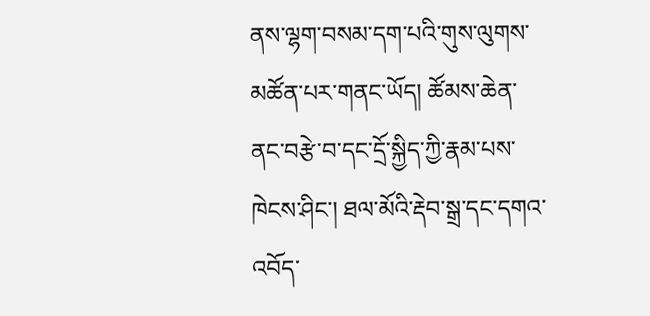ནས་ལྷག་བསམ་དག་པའི་གུས་ལུགས་མཚོན་པར་གནང་ཡོད། ཚོམས་ཆེན་ནང་བརྩེ་བ་དང་དྲོ་སྐྱིད་ཀྱི་རྣམ་པས་ཁེངས་ཤིང་། ཐལ་མོའི་རྡེབ་སྒྲ་དང་དགའ་འབོད་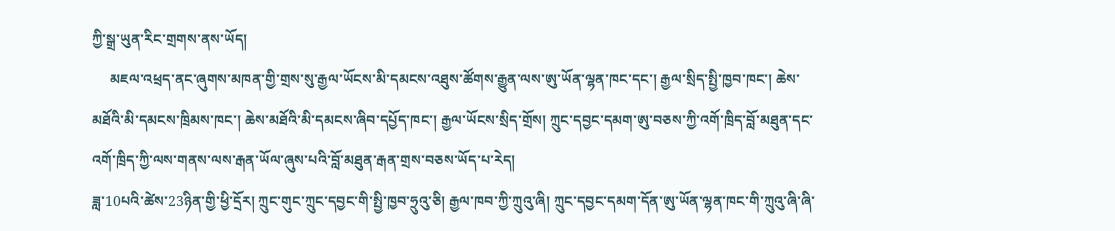ཀྱི་སྒྲ་ཡུན་རིང་གྲགས་ནས་ཡོད།
     མཇལ་འཕྲད་ནང་ཞུགས་མཁན་གྱི་གྲས་སུ་རྒྱལ་ཡོངས་མི་དམངས་འཐུས་ཚོགས་རྒྱུན་ལས་ཨུ་ཡོན་ལྷན་ཁང་དང་། རྒྱལ་སྲིད་སྤྱི་ཁྱབ་ཁང་། ཆེས་མཐོའི་མི་དམངས་ཁྲིམས་ཁང་། ཆེས་མཐོའི་མི་དམངས་ཞིབ་དཔྱོད་ཁང་། རྒྱལ་ཡོངས་སྲིད་གྲོས། ཀྲུང་དབྱང་དམག་ཨུ་བཅས་ཀྱི་འགོ་ཁྲིད་བློ་མཐུན་དང་འགོ་ཁྲིད་ཀྱི་ལས་གནས་ལས་རྒན་ཡོལ་ཞུས་པའི་བློ་མཐུན་རྒན་གྲས་བཅས་ཡོད་པ་རེད།
ཟླ་10པའི་ཚེས་23ཉིན་གྱི་ཕྱི་དྲོར། ཀྲུང་གུང་ཀྲུང་དབྱང་གི་སྤྱི་ཁྱབ་ཧྲུའུ་ཅི། རྒྱལ་ཁབ་ཀྱི་ཀྲུའུ་ཞི། ཀྲུང་དབྱང་དམག་དོན་ཨུ་ཡོན་ལྷན་ཁང་གི་ཀྲུའུ་ཞི་ཞི་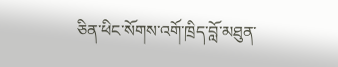ཅིན་ཕིང་སོགས་འགོ་ཁྲིད་བློ་མཐུན་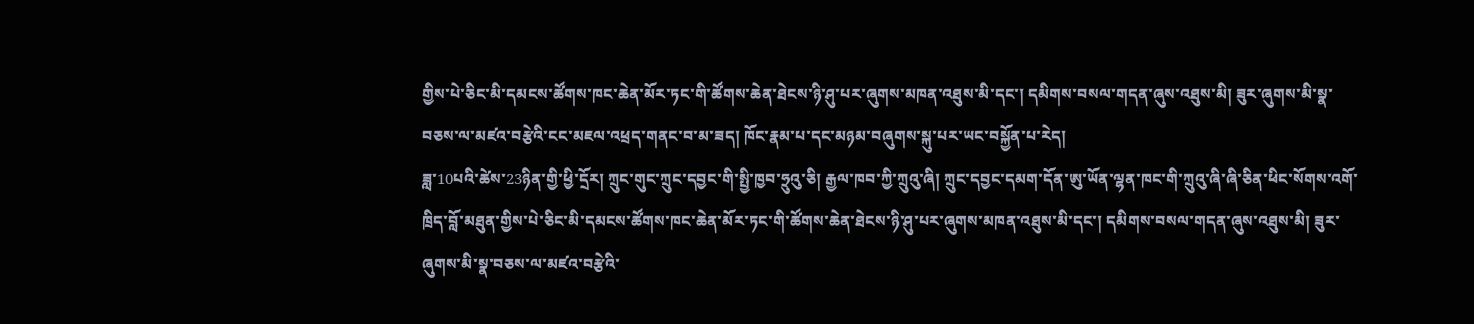གྱིས་པེ་ཅིང་མི་དམངས་ཚོགས་ཁང་ཆེན་མོར་ཏང་གི་ཚོགས་ཆེན་ཐེངས་ཉི་ཤུ་པར་ཞུགས་མཁན་འཐུས་མི་དང་། དམིགས་བསལ་གདན་ཞུས་འཐུས་མི། ཟུར་ཞུགས་མི་སྣ་བཅས་ལ་མཛའ་བརྩེའི་ངང་མཇལ་འཕྲད་གནང་བ་མ་ཟད། ཁོང་རྣམ་པ་དང་མཉམ་བཞུགས་སྐུ་པར་ཡང་བསྐྱོན་པ་རེད།
ཟླ་10པའི་ཚེས་23ཉིན་གྱི་ཕྱི་དྲོར། ཀྲུང་གུང་ཀྲུང་དབྱང་གི་སྤྱི་ཁྱབ་ཧྲུའུ་ཅི། རྒྱལ་ཁབ་ཀྱི་ཀྲུའུ་ཞི། ཀྲུང་དབྱང་དམག་དོན་ཨུ་ཡོན་ལྷན་ཁང་གི་ཀྲུའུ་ཞི་ཞི་ཅིན་ཕིང་སོགས་འགོ་ཁྲིད་བློ་མཐུན་གྱིས་པེ་ཅིང་མི་དམངས་ཚོགས་ཁང་ཆེན་མོར་ཏང་གི་ཚོགས་ཆེན་ཐེངས་ཉི་ཤུ་པར་ཞུགས་མཁན་འཐུས་མི་དང་། དམིགས་བསལ་གདན་ཞུས་འཐུས་མི། ཟུར་ཞུགས་མི་སྣ་བཅས་ལ་མཛའ་བརྩེའི་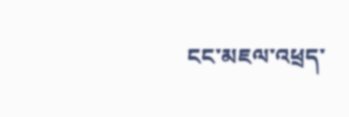ངང་མཇལ་འཕྲད་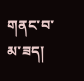གནང་བ་མ་ཟད།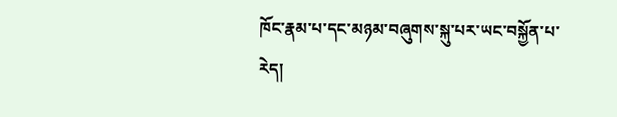ཁོང་རྣམ་པ་དང་མཉམ་བཞུགས་སྐུ་པར་ཡང་བསྐྱོན་པ་རེད།